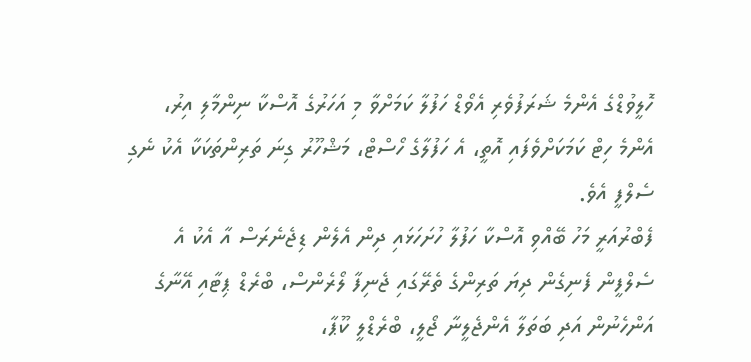ހޮލީވުޑްގެ އެންމެ ޝަރަފުވެރި އެވޯޑް ހަފުލާ ކަމަށްވާ މި އަހަރުގެ އޮސްކާ ނިންމާލި އިރު، އެންމެ ހިޓް ކަމަކަށްވެފައި އޮތީ، އެ ހަފުލާގެ ހޯސްޓް، މަޝްހޫރު ގިނަ ތަރިންތަކަކާ އެކު ނެގި ސެލްފީ އެވެ.
ފެބްރުއަރީ މަހު ބޭއްވި އޮސްކާ ހަފުލާ ހުށަހަޅައި ދިން އެލެން ޑިޖެނެރަސް އާ އެކު އެ ސެލްފީން ފެނިގެން ދިޔަ ތަރިންގެ ތެރޭގައި ޖެނިފާ ލޯރެންސް، ބްރެޑް ޕިޓާއި އޭނާގެ އަންހެނުން އަދި ބަތަލާ އެންޖެލީނާ ޖޯލީ، ބްރެޑްލީ ކޫޕާ،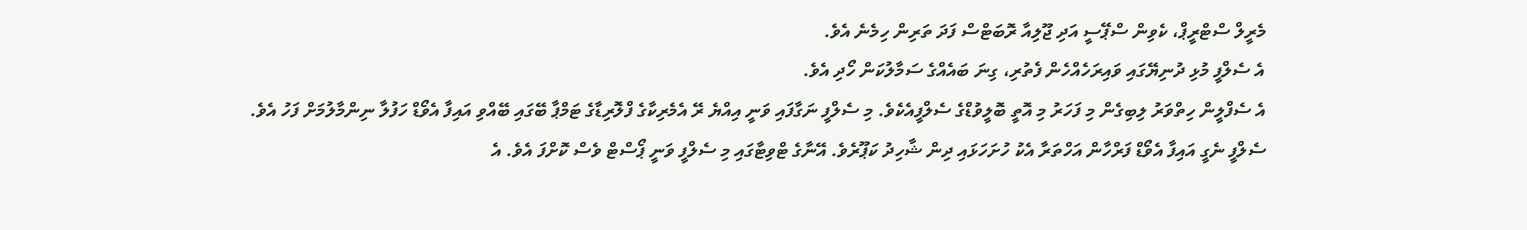މެރީލް ސްޓްރީޕް، ކެވިން ސްޕޭސީ އަދި ޖޫލިއާ ރޮބަޓްސް ފަދަ ތަރިން ހިމެނެ އެވެ.
އެ ސެލްފީ މުޅި ދުނިޔޭގައި ވައިރަހެއްހެން ފެތުރި، ގިނަ ބައެއްގެ ސަމާލުކަން ހޯދި އެވެ.
އެ ސެފްލީން ހިތްވަރު ލިބިގެން މި ފަހަރު މި އޮތީ ބޮލީވުޑްގެ ސެލްފީއެކެވެ. މި ސެލްފީ ނަގާފައި ވަނީ އިއްޔެ ރޭ އެމެރިކާގެ ފްލޮރިޑާގެ ޓަމްޕާ ބޭގައި ބޭއްވި އައިފާ އެވޯޑް ހަފުލާ ނިންމާލުމަށް ފަހު އެވެ.
ސެލްފީ ނެގީ އައިފާ އެވޯޑް ފަރްހާން އަހްތަރާ އެކު ހުށަހަޅައި ދިން ޝާހިދު ކަޕޫރެވެ. އޭނާގެ ޓްވިޓާގައި މި ސެލްފީ ވަނީ ޕޯސްޓް ވެސް ކޮށްފަ އެވެ. އެ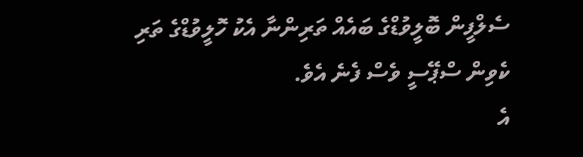ސެލްފީން ބޮލީވުޑްގެ ބައެއް ތަރިންނާ އެކު ހޮލީވުޑްގެ ތަރި ކެވިން ސްޕޭސީ ވެސް ފެނެ އެވެ.
އެ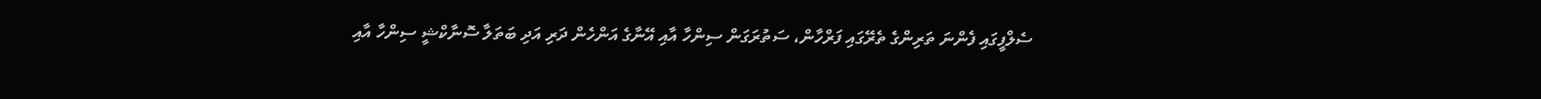ސެލްފީގައި ފެންނަ ތަރިންގެ ތެރޭގައި ފަރްހާން، ސަތުރަގަން ސިންހާ އާއި އޭނާގެ އަންހެން ދަރި އަދި ބަތަލާ ސޮނާކްޝީ ސިންހާ އާއި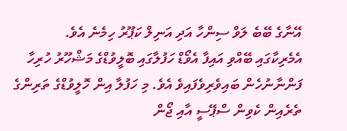އޭނާގެ ބޭބެ ލަވް ސިންހާ އަދި އަނިލް ކަޕޫރު ހިމެނެ އެވެ.
އެމެރިކާގައި ބޭއްވި އައިފާ އެވޯޑް ހަފުލާގައި ބޮލީވުޑްގެ މަޝްހޫރު ހުރިހާ ފަންނާނުހެން ބައިވެރިވެފައިވެ އެވެ. މި ހަފުލާ އިން ހޮލީވުޑްގެ ތަރިންގެ ތެރެއިން ކެވިން ސްޕޭސީ އާއި ޖޯން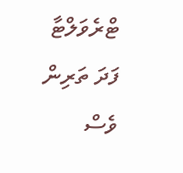ޓްރެވަލްޓާ ފަދަ ތަރިން ވެސް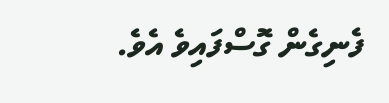ފެނިގެން ގޮސްފައިވެ އެވެ.